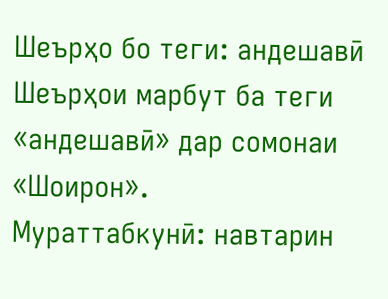Шеърҳо бо теги: андешавӣ
Шеърҳои марбут ба теги «андешавӣ» дар сомонаи «Шоирон».
Мураттабкунӣ: навтарин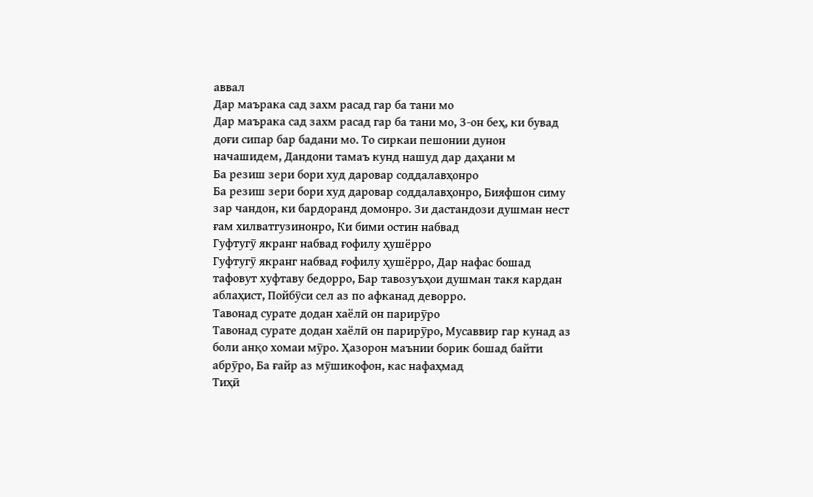аввал
Дар маърака сад захм расад гар ба тани мо
Дар маърака сад захм расад гар ба тани мо, З-он беҳ, ки бувад доғи сипар бар бадани мо. То сиркаи пешонии дунон начашидем, Дандони тамаъ кунд нашуд дар даҳани м
Ба резиш зери бори худ даровар соддалавҳонро
Ба резиш зери бори худ даровар соддалавҳонро, Бияфшон симу зар чандон, ки бардоранд домонро. Зи дастандози душман нест ғам хилватгузинонро, Ки бими остин набвад
Гуфтугӯ якранг набвад ғофилу ҳушёрро
Гуфтугӯ якранг набвад ғофилу ҳушёрро, Дар нафас бошад тафовут хуфтаву бедорро, Бар тавозуъҳои душман такя кардан аблаҳист, Пойбӯси сел аз по афканад деворро.
Тавонад сурате додан хаёлӣ он парирӯро
Тавонад сурате додан хаёлӣ он парирӯро, Мусаввир гар кунад аз боли анқо хомаи мӯро. Ҳазорон маънии борик бошад байти абрӯро, Ба ғайр аз мӯшикофон, кас нафаҳмад
Тиҳӣ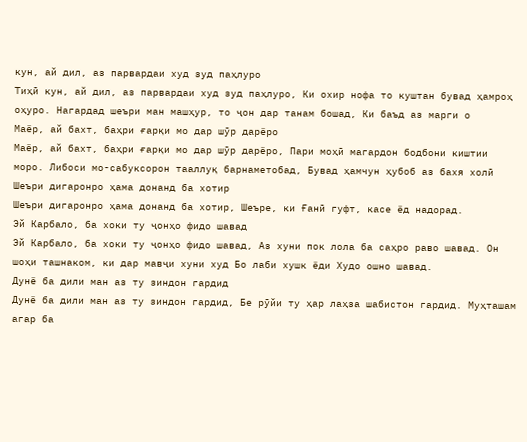кун, ай дил, аз парвардаи худ зуд паҳлуро
Тиҳӣ кун, ай дил, аз парвардаи худ зуд паҳлуро, Ки охир нофа то куштан бувад ҳамроҳ оҳуро. Нагардад шеъри ман машҳур, то ҷон дар танам бошад, Ки баъд аз марги о
Маёр, ай бахт, баҳри ғарқи мо дар шӯр дарёро
Маёр, ай бахт, баҳри ғарқи мо дар шӯр дарёро, Пари моҳӣ магардон бодбони киштии моро. Либоси мо-сабуксорон тааллуқ барнаметобад, Бувад ҳамчун ҳубоб аз бахя холӣ
Шеъри дигаронро ҳама донанд ба хотир
Шеъри дигаронро ҳама донанд ба хотир, Шеъре, ки Ғанӣ гуфт, касе ёд надорад.
Эй Карбало, ба хоки ту ҷонҳо фидо шавад
Эй Карбало, ба хоки ту ҷонҳо фидо шавад, Аз хуни пок лола ба саҳро раво шавад. Он шоҳи ташнаком, ки дар мавҷи хуни худ Бо лаби хушк ёди Худо ошно шавад.
Дунё ба дили ман аз ту зиндон гардид
Дунё ба дили ман аз ту зиндон гардид, Бе рӯйи ту ҳар лаҳза шабистон гардид. Муҳташам агар ба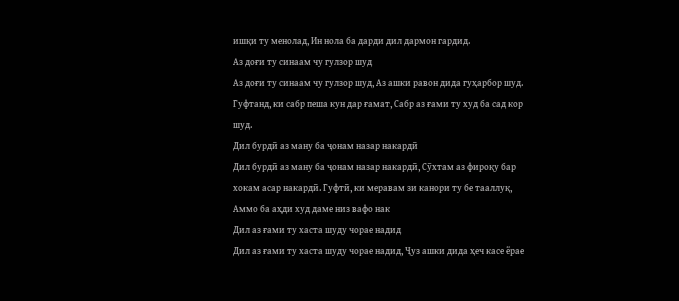ишқи ту менолад, Ин нола ба дарди дил дармон гардид.
Аз доғи ту синаам чу гулзор шуд
Аз доғи ту синаам чу гулзор шуд, Аз ашки равон дида гуҳарбор шуд. Гуфтанд, ки сабр пеша кун дар ғамат, Сабр аз ғами ту худ ба сад кор шуд.
Дил бурдӣ аз ману ба ҷонам назар накардӣ
Дил бурдӣ аз ману ба ҷонам назар накардӣ, Сӯхтам аз фироқу бар хокам асар накардӣ. Гуфтӣ, ки меравам зи канори ту бе тааллуқ, Аммо ба аҳди худ даме низ вафо нак
Дил аз ғами ту хаста шуду чорае надид
Дил аз ғами ту хаста шуду чорае надид, Ҷуз ашки дида ҳеч касе ёрае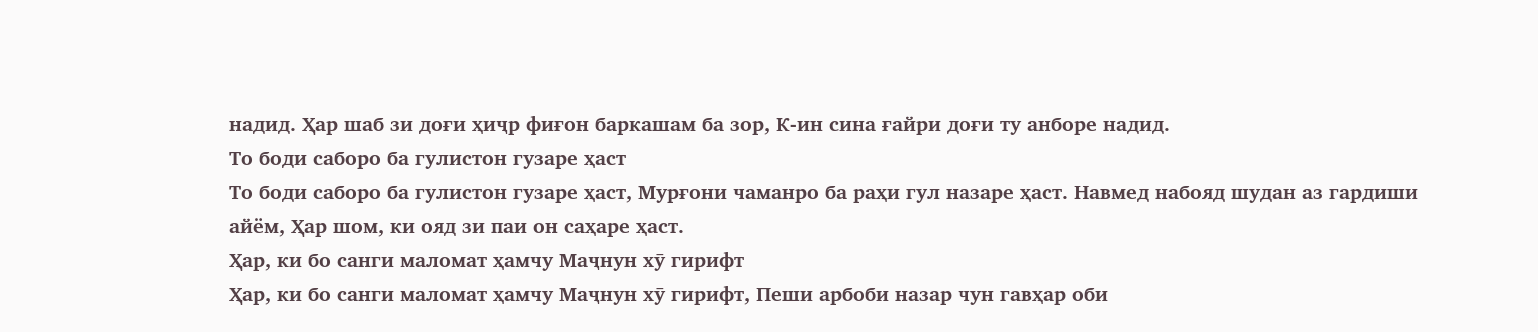надид. Ҳар шаб зи доғи ҳиҷр фиғон баркашам ба зор, К-ин сина ғайри доғи ту анборе надид.
То боди саборо ба гулистон гузаре ҳаст
То боди саборо ба гулистон гузаре ҳаст, Мурғони чаманро ба раҳи гул назаре ҳаст. Навмед набояд шудан аз гардиши айём, Ҳар шом, ки ояд зи паи он саҳаре ҳаст.
Ҳар, ки бо санги маломат ҳамчу Маҷнун хӯ гирифт
Ҳар, ки бо санги маломат ҳамчу Маҷнун хӯ гирифт, Пеши арбоби назар чун гавҳар оби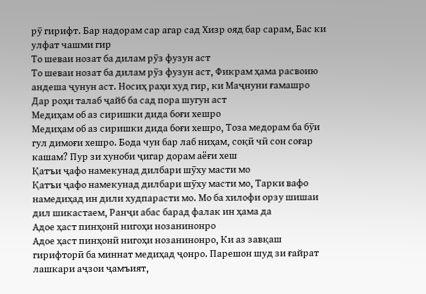рӯ гирифт. Бар надорам сар агар сад Хизр ояд бар сарам, Бас ки улфат чашми гир
То шеваи нозат ба дилам рӯз фузун аст
То шеваи нозат ба дилам рӯз фузун аст, Фикрам ҳама расвоию андеша ҷунун аст. Носиҳ раҳи худ гир, ки Маҷнуни ғамашро Дар роҳи талаб ҷайб ба сад пора шугун аст
Медиҳам об аз сиришки дида боғи хешро
Медиҳам об аз сиришки дида боғи хешро, Тоза медорам ба бӯи гул димоғи хешро. Бода чун бар лаб ниҳам, соқӣ чӣ сон соғар кашам? Пур зи хуноби ҷигар дорам аёғи хеш
Қатъи ҷафо намекунад дилбари шӯху масти мо
Қатъи ҷафо намекунад дилбари шӯху масти мо, Тарки вафо намедиҳад ин дили худпарасти мо. Мо ба хилофи орзу шишаи дил шикастаем, Ранҷи абас барад фалак ин ҳама да
Адое ҳаст пинҳонӣ нигоҳи нозанинонро
Адое ҳаст пинҳонӣ нигоҳи нозанинонро, Ки аз завқаш гирифторӣ ба миннат медиҳад ҷонро. Парешон шуд зи ғайрат лашкари аҷзои ҷамъият,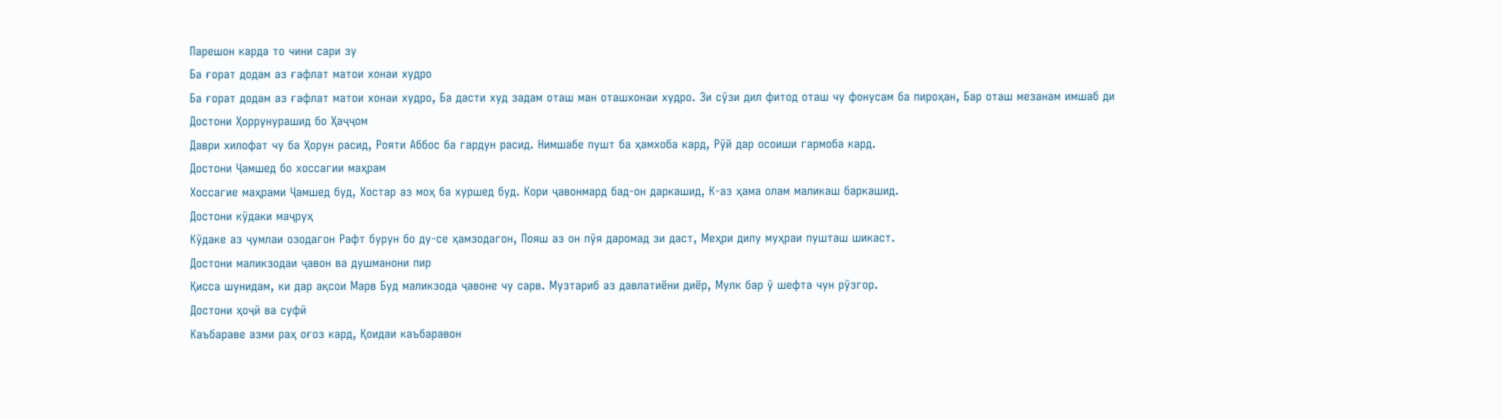Парешон карда то чини сари зу
Ба ғорат додам аз ғафлат матои хонаи худро
Ба ғорат додам аз ғафлат матои хонаи худро, Ба дасти худ задам оташ ман оташхонаи худро. Зи сӯзи дил фитод оташ чу фонусам ба пироҳан, Бар оташ мезанам имшаб ди
Достони Ҳоррунурашид бо Ҳаҷҷом
Даври хилофат чу ба Ҳорун расид, Рояти Аббос ба гардун расид. Нимшабе пушт ба ҳамхоба кард, Рӯй дар осоиши гармоба кард.
Достони Ҷамшед бо хоссагии маҳрам
Хоссагие маҳрами Ҷамшед буд, Хостар аз моҳ ба хуршед буд. Кори ҷавонмард бад-он даркашид, К-аз ҳама олам маликаш баркашид.
Достони кӯдаки маҷруҳ
Кӯдаке аз ҷумлаи озодагон Рафт бурун бо ду-се ҳамзодагон, Пояш аз он пӯя даромад зи даст, Меҳри дилу муҳраи пушташ шикаст.
Достони маликзодаи ҷавон ва душманони пир
Қисса шунидам, ки дар ақсои Марв Буд маликзода ҷавоне чу сарв. Музтариб аз давлатиёни диёр, Мулк бар ӯ шефта чун рӯзгор.
Достони ҳоҷӣ ва суфӣ
Каъбараве азми раҳ оғоз кард, Қоидаи каъбаравон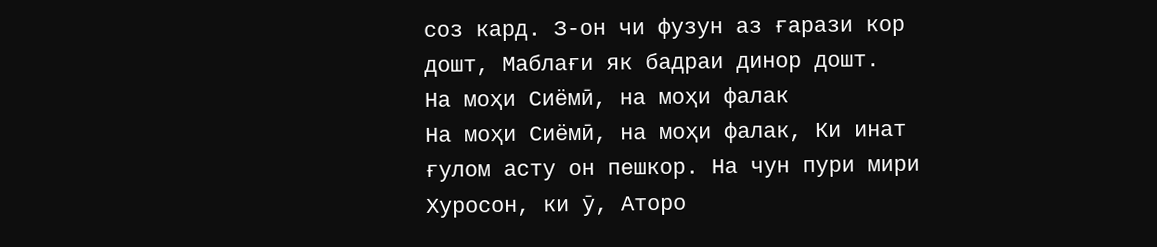соз кард. З-он чи фузун аз ғарази кор дошт, Маблағи як бадраи динор дошт.
На моҳи Сиёмӣ, на моҳи фалак
На моҳи Сиёмӣ, на моҳи фалак, Ки инат ғулом асту он пешкор. На чун пури мири Хуросон, ки ӯ, Аторо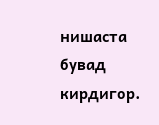нишаста бувад кирдигор.